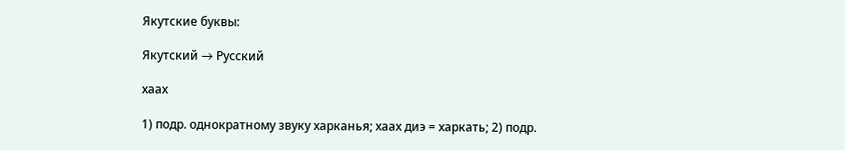Якутские буквы:

Якутский → Русский

хаах

1) подр. однократному звуку харканья; хаах диэ = харкать; 2) подр.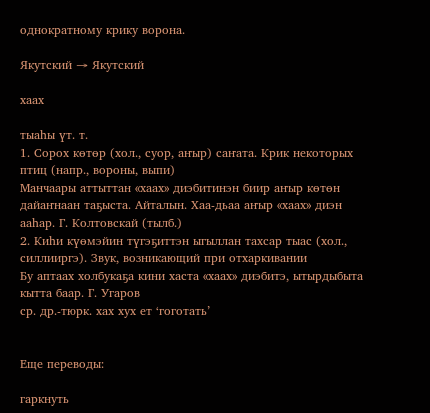однократному крику ворона.

Якутский → Якутский

хаах

тыаһы үт. т.
1. Сорох көтөр (хол., суор, аҥыр) саҥата. Крик некоторых птиц (напр., вороны, выпи)
Манчаары аттыттан «хаах» диэбитинэн биир аҥыр көтөн дайаҥнаан таҕыста. Айталын. Хаа-дьаа аҥыр «хаах» диэн ааһар. Г. Колтовскай (тылб.)
2. Киһи күөмэйин түгэҕиттэн ыгыллан тахсар тыас (хол., силлииргэ). Звук, возникающий при отхаркивании
Бу аптаах холбукаҕа кини хаста «хаах» диэбитэ, ытырдыбыта кытта баар. Г. Угаров
ср. др.-тюрк. хах хух ет ‘гоготать’


Еще переводы:

гаркнуть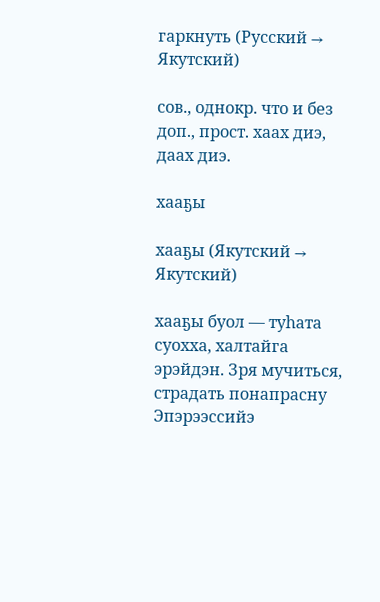гаркнуть (Русский → Якутский)

сов., однокр. что и без доп., прост. хаах диэ, даах диэ.

хааҕы

хааҕы (Якутский → Якутский)

хааҕы буол — туһата суохха, халтайга эрэйдэн. Зря мучиться, страдать понапрасну
Эпэрээссийэ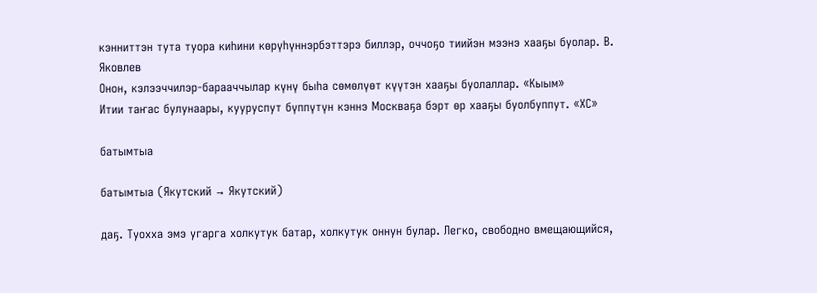кэнниттэн тута туора киһини көрүһүннэрбэттэрэ биллэр, оччоҕо тиийэн мээнэ хааҕы буолар. В. Яковлев
Онон, кэлээччилэр-барааччылар күнү быһа сөмөлүөт күүтэн хааҕы буолаллар. «Кыым»
Итии таҥас булунаары, кууруспут бүппүтүн кэннэ Москваҕа бэрт өр хааҕы буолбуппут. «ХС»

батымтыа

батымтыа (Якутский → Якутский)

даҕ. Туохха эмэ угарга холкутук батар, холкутук оннун булар. Легко, свободно вмещающийся,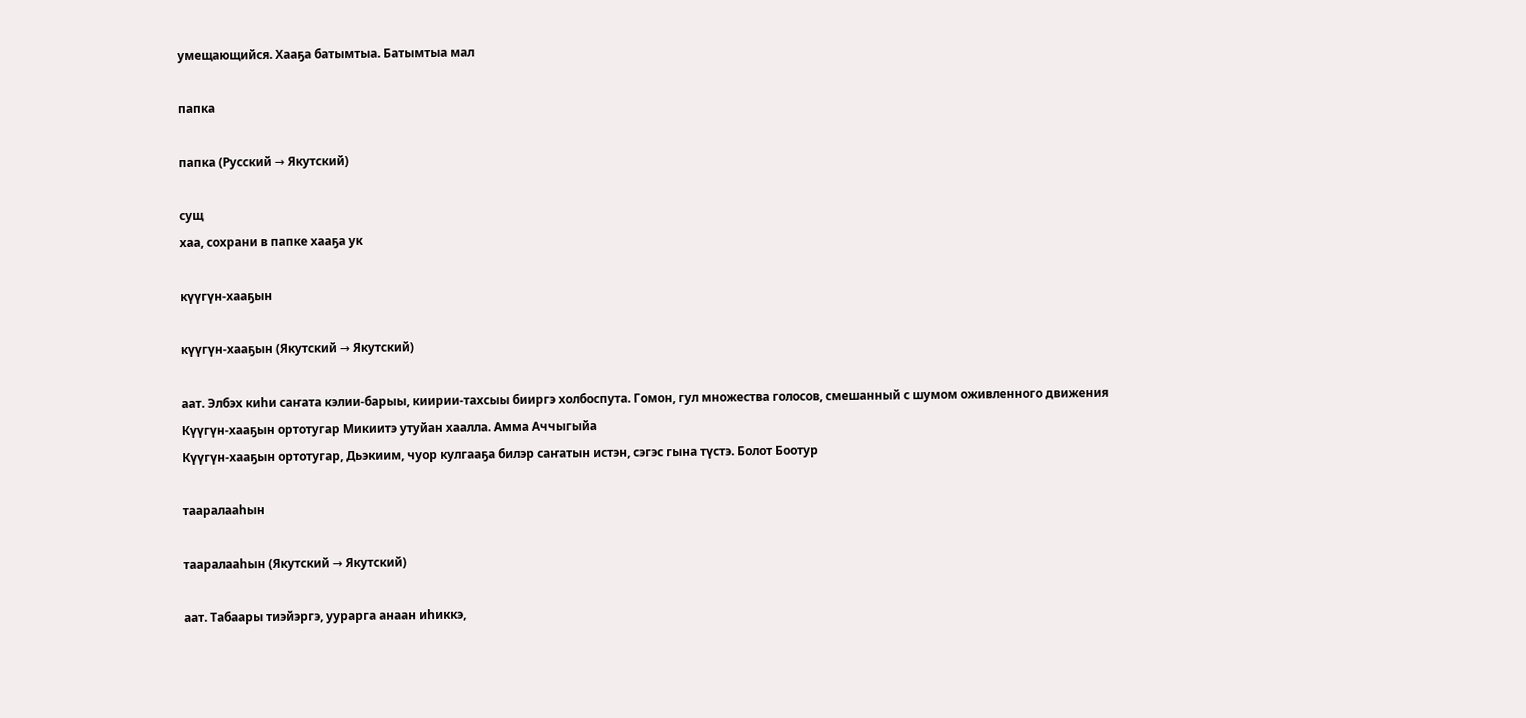умещающийся. Хааҕа батымтыа. Батымтыа мал

папка

папка (Русский → Якутский)

сущ
хаа, сохрани в папке хааҕа ук

күүгүн-хааҕын

күүгүн-хааҕын (Якутский → Якутский)

аат. Элбэх киһи саҥата кэлии-барыы, киирии-тахсыы бииргэ холбоспута. Гомон, гул множества голосов, смешанный с шумом оживленного движения
Күүгүн-хааҕын ортотугар Микиитэ утуйан хаалла. Амма Аччыгыйа
Күүгүн-хааҕын ортотугар, Дьэкиим, чуор кулгааҕа билэр саҥатын истэн, сэгэс гына түстэ. Болот Боотур

тааралааһын

тааралааһын (Якутский → Якутский)

аат. Табаары тиэйэргэ, уурарга анаан иһиккэ,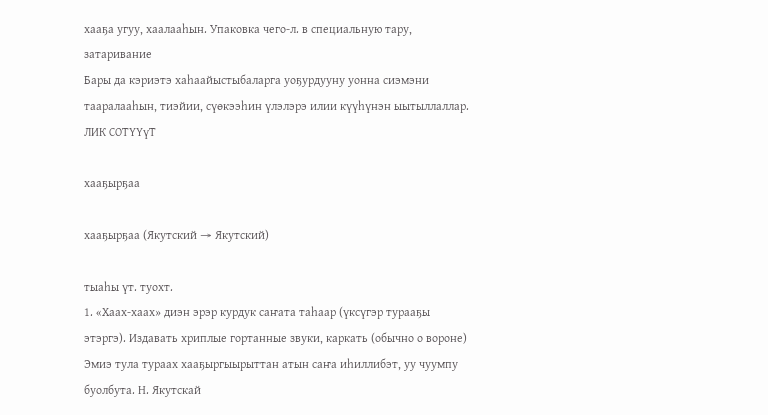хааҕа угуу, хаалааһын. Упаковка чего-л. в специальную тару, затаривание
Бары да кэриэтэ хаһаайыстыбаларга уоҕурдууну уонна сиэмэни тааралааһын, тиэйии, сүөкээһин үлэлэрэ илии күүһүнэн ыытыллаллар. ЛИК СОТҮҮүТ

хааҕырҕаа

хааҕырҕаа (Якутский → Якутский)

тыаһы үт. туохт.
1. «Хаах-хаах» диэн эрэр курдук саҥата таһаар (үксүгэр турааҕы этэргэ). Издавать хриплые гортанные звуки, каркать (обычно о вороне)
Эмиэ тула тураах хааҕыргыырыттан атын саҥа иһиллибэт, уу чуумпу буолбута. Н. Якутскай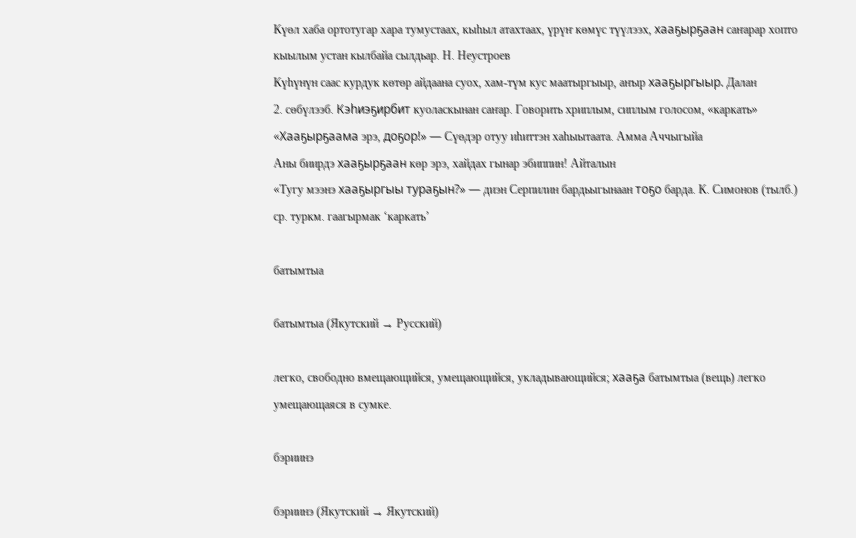Күөл хаба ортотугар хара тумустаах, кыһыл атахтаах, үрүҥ көмүс түүлээх, хааҕырҕаан саҥарар хопто кыылым устан кылбайа сылдьар. Н. Неустроев
Күһүнүн саас курдук көтөр айдаана суох, хам-түм кус маатыргыыр, аҥыр хааҕыргыыр. Далан
2. сөбүлээб. Кэһиэҕирбит куоласкынан саҥар. Говорить хриплым, сиплым голосом, «каркать»
«Хааҕырҕаама эрэ, доҕор!» — Сүөдэр отуу иһиттэн хаһыытаата. Амма Аччыгыйа
Аны биирдэ хааҕырҕаан көр эрэ, хайдах гынар эбиппин! Айталын
«Тугу мээнэ хааҕыргыы тураҕын?» — диэн Серпилин бардьыгынаан тоҕо барда. К. Симонов (тылб.)
ср. туркм. гаагырмак ‘каркать’

батымтыа

батымтыа (Якутский → Русский)

легко, свободно вмещающийся, умещающийся, укладывающийся; хааҕа батымтыа (вещь) легко умещающаяся в сумке.

бэриинэ

бэриинэ (Якутский → Якутский)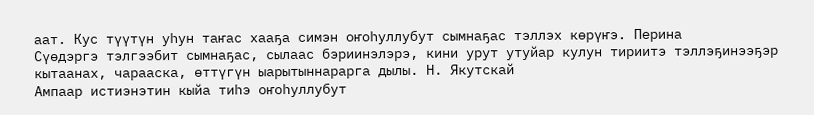аат. Кус түүтүн уһун таҥас хааҕа симэн оҥоһуллубут сымнаҕас тэллэх көрүҥэ. Перина
Сүөдэргэ тэлгээбит сымнаҕас, сылаас бэриинэлэрэ, кини урут утуйар кулун тириитэ тэллэҕинээҕэр кытаанах, чарааска, өттүгүн ыарытыннарарга дылы. Н. Якутскай
Ампаар истиэнэтин кыйа тиһэ оҥоһуллубут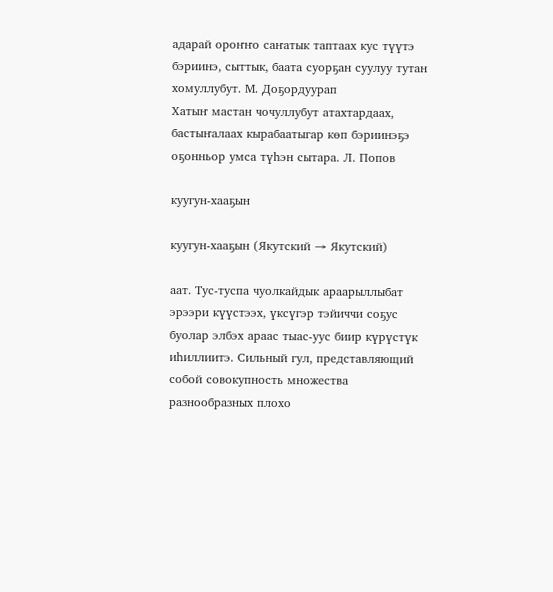адарай ороҥҥо саҥатык таптаах кус түүтэ бэриинэ, сыттык, баата суорҕан суулуу тутан хомуллубут. М. Доҕордуурап
Хатыҥ мастан чочуллубут атахтардаах, бастыҥалаах кырабаатыгар көп бэриинэҕэ оҕонньор умса түһэн сытара. Л. Попов

куугун-хааҕын

куугун-хааҕын (Якутский → Якутский)

аат. Тус-туспа чуолкайдык араарыллыбат эрээри күүстээх, үксүгэр тэйиччи соҕус буолар элбэх араас тыас-уус биир күрүстүк иһиллиитэ. Сильный гул, представляющий собой совокупность множества разнообразных плохо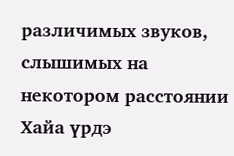различимых звуков, слышимых на некотором расстоянии
Хайа үрдэ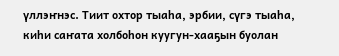үллэҥнэс. Тиит охтор тыаһа, эрбии, сүгэ тыаһа, киһи саҥата холбоһон куугун-хааҕын буолан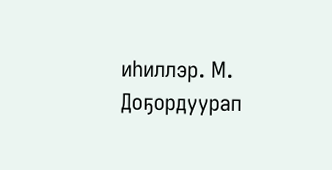иһиллэр. М. Доҕордуурап